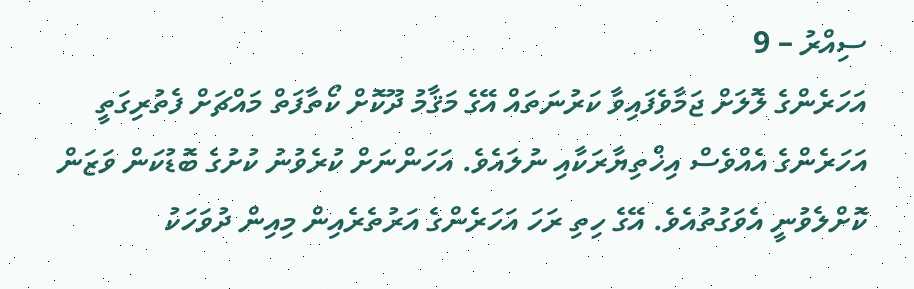ސިއްރު – 9
އަހަރެންގެ ލޮލަށް ޖަމާވެފައިވާ ކަރުނަތައް އޭގެ މަޤާމު ދޫކޮށް ކޯތާފަތް މައްޗަށް ފެތުރިގަތީ އަހަރެންގެ އެއްވެސް އިޚްތިޔާރަކާއި ނުލައެވެ. އަހަންނަށް ކުރެވުނު ކުށުގެ ބޮޑުކަން ވަޒަން ކޮށްލެވުނީ އެވަގުތުއެވެ. އޭގެ ހިތި ރަހަ އަހަރެންގެ އަރުތެރެއިން މިއިން ދުވަހަކު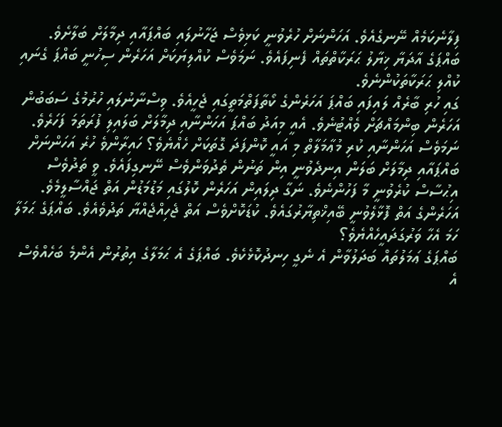ފިލާނެކަމެއް ނޭނގެއެވެ. އަހަންނަށް ހުރެވުނީ ކަޅިވެސް ޖަހާނުލައި ބައްޕައާއި ދިމާލަށް ބަލާށެވެ. ބައްޕަގެ އާދަޔާ ޚިޔާލު ޙަރަކާތްތައް ފެނިފައެވެ. ނަމަވެސް ކުއްލިޔަކަށް އަހަރެން ސިހުނީ ބައްޕަ ގެނައި ކުއްލި ޙަރަކާތަކުންނެވެ.
ގައި ހުރި ބާރެއް ލައިފައި ބައްޕަ އަހަރެންގެ ކޯތާފަތްމަތީގައި ޖެހީއެވެ. ވިސްނާނުލައި ހުރުމުގެ ސަބަބުން އަހަރެން ބިންމައްޗަށް ވެއްޓުނެވެ. އެއީ މިއަދު ބައްޕަ އަހަންނާއި ދިމާލަށް ބަލައިލި ފުރަތަމަ ފަހަރެވެ. ނަމަވެސް އަހަންނާއި ކުރި މުޢާމަލާތް މި އައީ ކޮންފަދަ ގޮތަކަށް ހެއްޔެވެ؟ ހައިރާންވެ ހުރެ އަހަންނަށް ބައްޕައާއި ދިމާލަށް ބަލަން އިނދެވުނީ އިން ތަނުން ތެދުވަންވެސް ނޭނގިފައެވެ. ވީ ތަދުވެސް އިޙުސާސް ކުރެވުނީ މާ ފަހުންނެވެ. ނަގާ ދިލައިން އަހަރެން ކޮލުގައި މަޑުމަޑުން އަތް ޖައްސާލީމެވެ. އަހަރެންގެ އަތް ފޮޅާލެވުނީ ބޭއިޚްތިޔާރުގައެވެ. ކުޑަކޮށްވެސް އަތް ޖެހިއްޖެއްޔާ ތަދުވެއެވެ. ބައްޕަގެ ޙަމަލާ ހަމަ އެހާ ވަރުގަދައީހެއްޔެވެ؟
ބައްޕަގެ ޢަމަލުތައް ބަދަލުވާން އެ ނެގީ ހިނދުކޮޅެކެވެ. ބައްޕަގެ އެ ޙަމަލާގެ އިތުރުން އެންމެ ބަހެއްވެސް އެ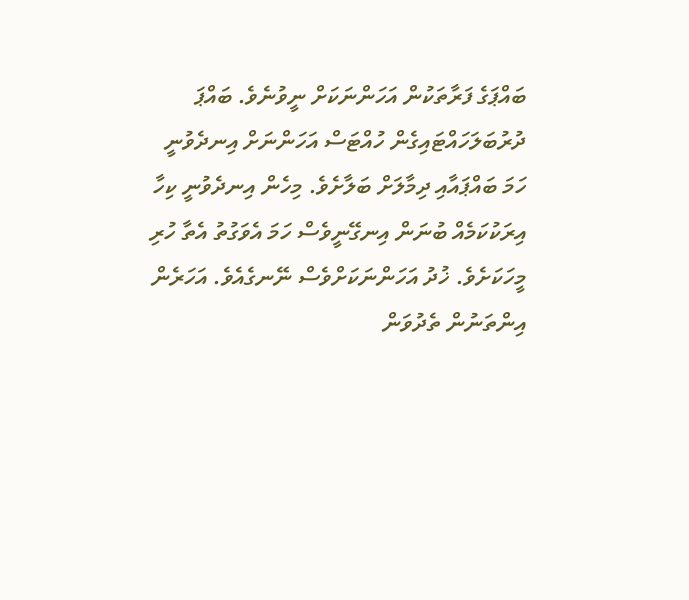ބައްޕަގެ ފަރާތަކުން އަހަންނަކަށް ނީވުނެވެ. ބައްޕަ ދުރުބަލަހައްޓައިގެން ހުއްޓަސް އަހަންނަށް އިނދެވުނީ ހަމަ ބައްޕައާއި ދިމާލަށް ބަލާށެވެ. މިހެން އިނދެވުނީ ކިހާ އިރަކުކަމެއް ބުނަން އިނގޭނީވެސް ހަމަ އެވަގުތު އެތާ ހުރި މީހަކަށެވެ. ޚުދު އަހަންނަކަށްވެސް ނޭނގެއެވެ. އަހަރެން އިންތަނުން ތެދުވަން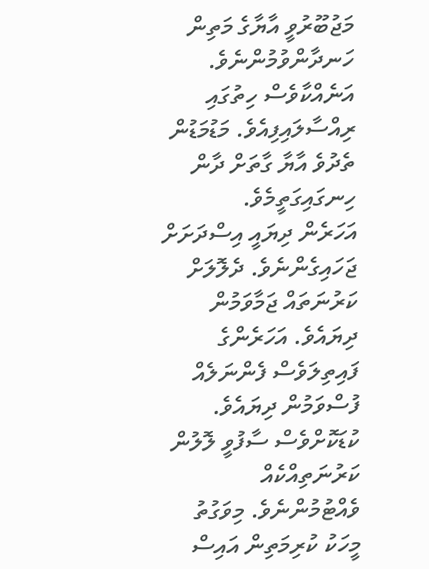މަޖުބޫރުވީ އާޔާގެ މަތިން ހަނދާންވުމުންނެވެ. އަނެއްކާވެސް ހިތުގައި ރިއްސާލައިފިއެވެ. މަޑުމަޑުން ތެދުވެ އާޔާ ގާތަށް ދާން ހިނގައިގަތީމެވެ.
އަހަރެން ދިޔައީ އިސްދަށަށް ޖަހައިގެންނެވެ. ދެލޮލަށް ކަރުނަތައް ޖަމާވަމުން ދިޔައެވެ. އަހަރެންގެ ފައިތިލަވެސް ފެންނަލެއް ފުސްވަމުން ދިޔައެވެ. ކުޑަކޮށްވެސް ސާފުވީ ލޮލުން ކަރުނަތިއްކެއް ވެއްޓުމުންނެވެ. މިވަގުތު މީހަކު ކުރިމަތިން އައިސް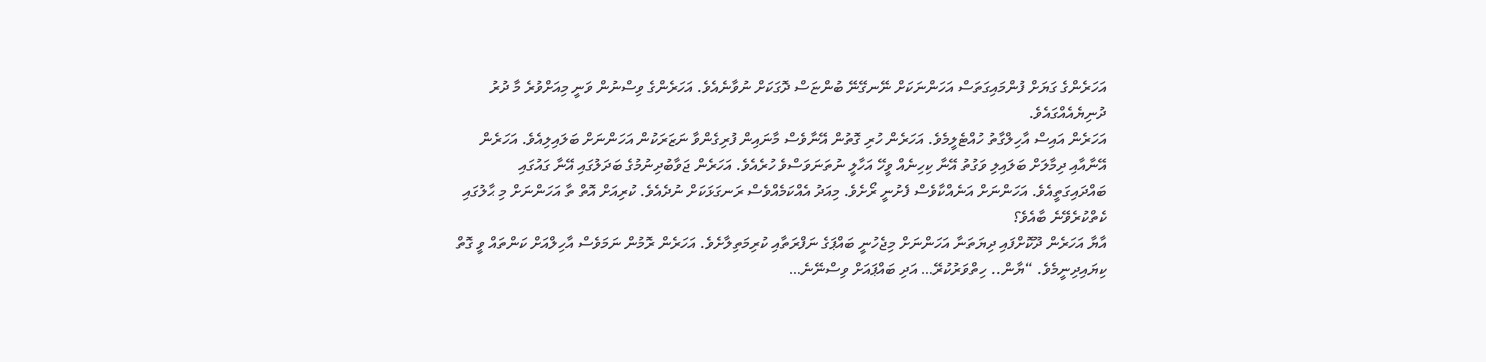އަހަރެންގެ ގަޔަށް ފުންމައިގަތަސް އަހަންނަކަށް ނޭނގޭނޭ ބުންޏަސް ދޮގަކަށް ނުވާނެއެވެ. އަހަރެންގެ ވިސްނުން ވަނީ މިއަށްވުރެ މާ ދުރު ދުނިޔެއެއްގައެވެ.
އަހަރެން އައިސް އާހިލްގާތު ހުއްޓެލީމެވެ. އަހަރެން ހުރި ގޮތުން އޭނާވެސް މާނައިން ފުރިގެންވާ ނަޒަރަކުން އަހަންނަށް ބަލައިލިއެވެ. އަހަރެން އޭނާއާއި ދިމާލަށް ބަލައިލި ވަގުތު އޭނާ ކިހިނެއް ވީހޭ އަހާލީ ނުތަނަވަސްވެ ހުރެއެވެ. އަހަރެން ޖަވާބުދިނުމުގެ ބަދަލުގައި އޭނާ ގައުގައި ބައްދައިގަތީއެވެ. އަހަންނަށް އަނެއްކާވެސް ފެށުނީ ރޯށެވެ. މިއަދު އެއްކަމެއްވެސް ރަނގަޅަކަށް ނުދެއެވެ. ކުރިއަށް އޮތް ތާ އަހަންނަށް މި ޙާލުގައި ކެތްކުރެވޭނެ ބާއެވެ؟
އާޔާ އަހަރެން ދޫކޮށްފައި ދިޔަތަނާ އަހަންނަށް މިޖެހުނީ ބައްޕަގެ ނަފްރަތާއި ކުރިމަތިލާށެވެ. އަހަރެން ރޮމުން ނަމަވެސް އާހިލްއަށް ކަންތައް ވީ ގޮތް ކިޔައިދިނީމެވެ. “ޔާން.. ހިތްވަރުކުރޭ… އަދި ބައްޕައަށް ވިސްނޭނެ…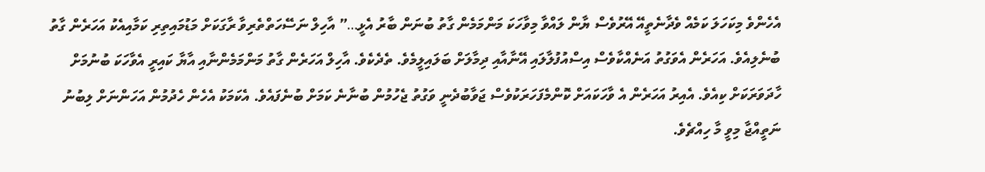އެހެންވެ މިކަހަލަ ކަމެއް ވެދާނެތީއޭ އޭރުވެސް ޔާން ލައްވާ މިވާހަކަ މަންމަމެން ގާތު ބުނަން ބާރު އެޅީ…” އާހިލް ނަސޭހަތްތެރިވާ ރާގަކަށް މަޑުމައިތިރި ކަމާއިއެކު އަހަރެން ގާތު ބުނެލިއެވެ. އަހަރެން އެވަގުތު އަނެއްކާވެސް އިސްއުފުލާލައި އޭނާއާއި ދިމާލަށް ބަލައިލީމެވެ. ތެދެކެވެ. އާހިލް އަހަރެން ގާތު މަންމަމެންނާއި އާޔާ ކައިރީ އެވާހަކަ ބުނުމަށް ހާދަވަރަކަށް ކިއެވެ. އެއިރު އަހަރެން އެ ވާހަކައަށް ކޮންމެފަހަރަކުވެސް ޖަވާބުދެނީ ވަގުތު ޖެހުމުން ބުނާނެ ކަމަށް ބުނެފައެވެ. އެކަމަކު އެހެން ހެދުމުން އަހަންނަށް ލިބުނު ނަތީއްޖާ މިވީ މާ ހިއްޗެވެ.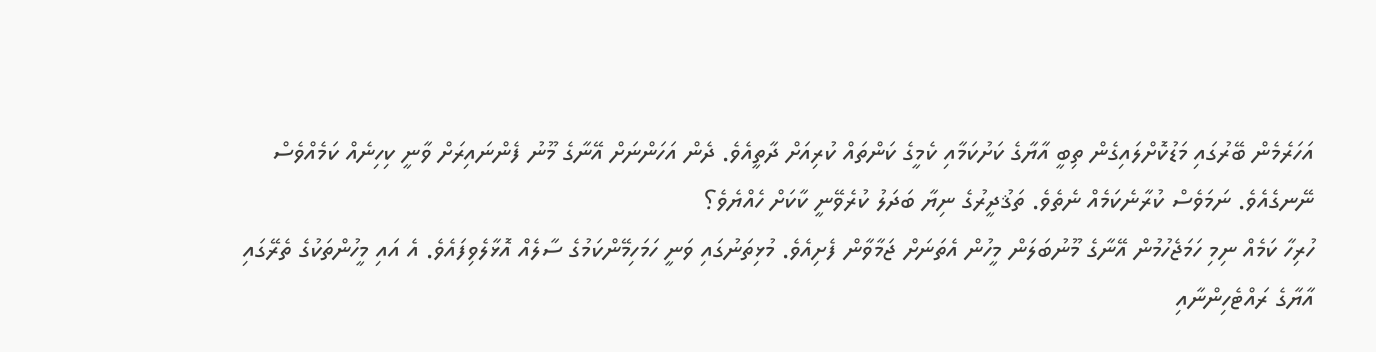އަހަރެމެން ބޭރުގައި މަޑުކޮށްލައިގެން ތިބީ އާޔާގެ ކަށުކަމާއި ކެމީގެ ކަންތައް ކުރިއަށް ދާތީއެވެ. ދެން އަހަންނަށް އޭނާގެ މޫނު ފެންނައިރަށް ވާނީ ކިހިނެއް ކަމެއްވެސް ނޭނގެއެވެ. ނަމަވެސް ކުރާނެކަމެއް ނެތެވެ. ތަޤުދީރުގެ ނިޔާ ބަދަލު ކުރެވޭނީ ކާކަށް ހެއްޔެވެ؟
ހުރިހާ ކަމެއް ނިމި ހަމަޖެހުމުން އޭނާގެ މޫނުބަލަން މީހުން އެތަނަށް ޖަމާވާން ފެށިއެވެ. މުޅިތަނުގައި ވަނީ ހަމަހިމޭންކަމުގެ ސާލެއް އޮޅާލެވިފައެވެ. އެ އައި މީހުންތަކުގެ ތެރޭގައި އާޔާގެ ރައްޓެހިންނާއި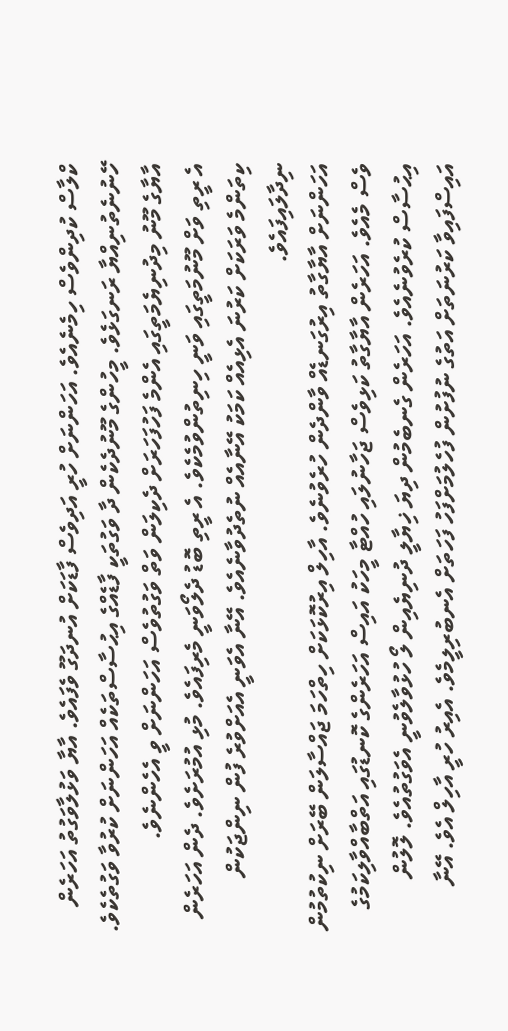ކްލާސް ކުދިންވެސް ހިމެނެއެވެ. އަހަންނަށް ހުރީ އަދިވެސް ފާޑަކަށް އުނދަގޫ ވެފައެވެ. އާޔާ ވަޅުލާވަގުތު އަހަރެން ހޭނުނެތުނިއްޔާ ރަނގަޅެވެ. މީހުންގެ މޫނުދެކެން ދާ ވަގުތަކީ ފާޑެއްގެ އިޙުސާސްތަކެއް އަހަންނަށް ކުރުވާ ވަގުތެކެވެ. އާޔާގެ މޫނު މިދުނިޔެމަތީގައި އެންމެ ފަހުފަހަރަށް ދެކިލަން ވަތް ވަގުތުވެސް އަހަންނަށް ވީ އެހެންނެވެ.
އެ ރީތި ވަށް މޫނުމަތީގައި ވަނީ ހިނިތުންވުމެކެވެ. އެ ރީތި ބޮޑު ދެލޯވަނީ މެރިފައެވެ. މުޅި އުމުރަށެވެ. ދެން އަހަރެން ކިތަންމެ ވަރަކަށް ކަރުނަ އެޅިއެއް ކަމަކު އޭނާއެއް ނުތެދުވާނެއެވެ. އޭނާ އެވަނީ އެއަށްވުރެ ފުން ނިންޖަކުން ނިދާލައިފައެވެ.
އަހަންނަށް އާޔާގާތު އިރުގަނޑެއް ވާންދެން ހުރެވުނެވެ. އާހިލް އިރުކޮޅަކަށް ހިތްހަމަ ޖައްސާލަން ބޭރަށް ނިކުތުމުން ވެސް މެއެވެ. އަހަރެން އާޔާގާތު ކަޅިވެސް ޖަހާނުލައި ހުއްޓާ މީހަކު އައިސް އަހަރެންގެ ކޮނޑުގައި އަތްބާއްވާލިކަމުގެ އިޙުސާސް ކުރެވުނެއެވެ. އަހަރެން ގެނބެމުން ދިޔަ ޚިޔާލީ ދުނިޔެއިން ލޯ ހުޅުވާލެވުނީ އެވަގުތުއެވެ. ލޮލުން އައިސްފައިވާ ކަރުނަތަށް އަތުގެ ނުފުށުން ފުހެލުމަށްފަހު ފަހަތަށް އެނބުރިލީމެވެ. އެއިރު ހުރީ އާހިލް އެވެ. އޭނާ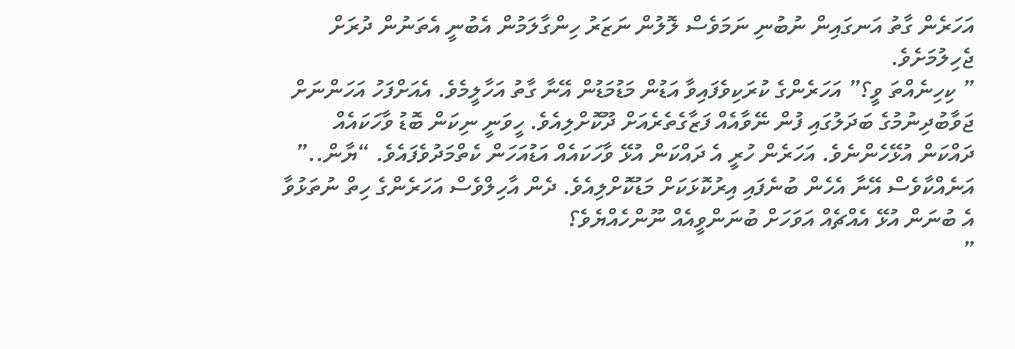އަހަރެން ގާތު އަނގައިން ނުބުނި ނަމަވެސް ލޮލުން ނަޒަރު ހިންގާލަމުން އެބުނީ އެތަނުން ދުރަށް ޖެހިލުމަށެވެ.
” ކިހިނެއްތަ ވީ؟” އަހަރެންގެ ކުރަކިވެފައިވާ އަޑުން މަޑުމަޑުން އޭނާ ގާތު އަހާލީމެވެ. އެއަށްފަހު އަހަންނަށް ޖަވާބުދިނުމުގެ ބަދަލުގައި ފުން ނޭވާއެއް ފަޒާގެތެރެއަށް ދޫކޮށްލިއެވެ. ހީވަނީ ނިކަން ބޮޑު ވާހަކައެއް ދައްކަން އުޅޭހެންނެވެ. އަހަރެން ހުރީ އެ ދައްކަން އުޅޭ ވާހަކައެއް އަޑުއަހަން ކެތްމަދުވެފައެވެ. “ޔާން..” އަނެއްކާވެސް އޭނާ އެހެން ބުނެފައި އިރުކޮޅަކަށް މަޑުކޮށްލިއެވެ. ދެން އާހިލްވެސް އަހަރެންގެ ހިތް ނުތަޅުވާ އެ ބުނަން އުޅޭ އެއްޗެއް އަވަހަށް ބުނަންވީއެއް ނޫންހެއްޔެވެ؟
”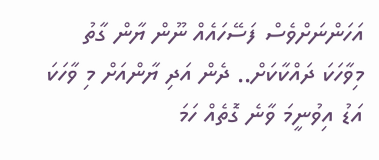އަހަންނަށްވެސް ފަސޭހައެއް ނޫން ޔާން ގާތު މިވާހަކަ ދައްކާކަށް.. ދެން އަދި ޔާންއަށް މި ވާހަކަ އަޑު އިވުނީމަ ވާނެ ގޮތެއް ހަމަ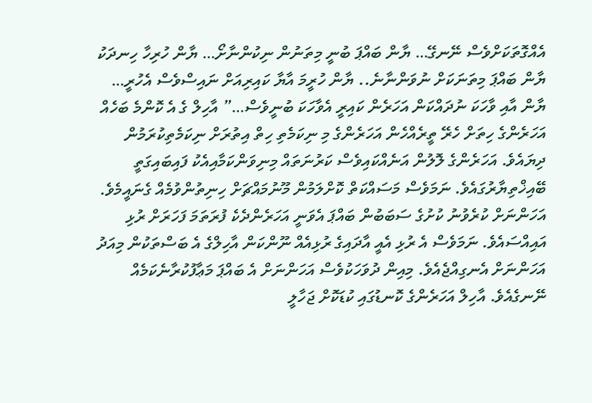އެއްގޮތަކަށްވެސް ނޭނގޭ… ޔާން ބައްޕަ ބުނީ މިތަނުން ނިކުންނާށޯ… ޔާން ހުރިހާ ހިނދަކު ޔާން ބައްޕަ މިތަނަކަށް ނުވަންނާނެ.. ޔާން ހުރީމަ އާޔާ ކައިރިއަށް ނައިސްވެސް އެހުރީ… ޔާން އާއި ވާހަކަ ނުދައްކަން އަހަރެން ކައިރީ އެވާހަކަ ބުނީވެސް…” އާހިލް ގެ އެ ކޮންމެ ބަހެއް އަހަރެންގެ ހިތަށް ހެރޭ ތީރެއްހެން އަހަރެންގެ މި ނިކަމެތި ހިތް އިތުރަށް ނިކަމެތިކުރަމުން ދިޔައެވެ. އަހަރެންގެ ލޮލުން އަނެއްކައިވެސް ކަރުނަތައް މިނިވަންކަމާއިއެކު ފައިބައިގަތީ ބޭއިޚްތިޔާރުގައެވެ. ނަމަވެސް މަސައްކަތް ކޮށްލަމުން މޫނުމައްޗަށް ހިނިތުންވުމެއް ގެނައީމެވެ. އަހަންނަށް ކުރެވުނު ކުށުގެ ސަބަބުން ބައްޕަ އެވަނީ އަހަރެންދެކެ ފުރަތަމަ ފަހަރަށް ރުޅި އައިއްސައެވެ. ނަމަވެސް އެ ރުޅި އެއީ އާދައިގެ ރުޅިއެއް ނޫންކަން އާހިލްގެ އެ ބަސްތަކުން މިއަދު އަހަންނަށް އެނގިއްޖެއެވެ. މިއިން ދުވަހަކުވެސް އަހަންނަށް އެ ބައްޕަ މަޢާފުކުރާނެކަމެއް ނޭނގެއެވެ. އާހިލް އަހަރެންގެ ކޮނޑުގައި ކުޑަކޮށް ޖަހާލީ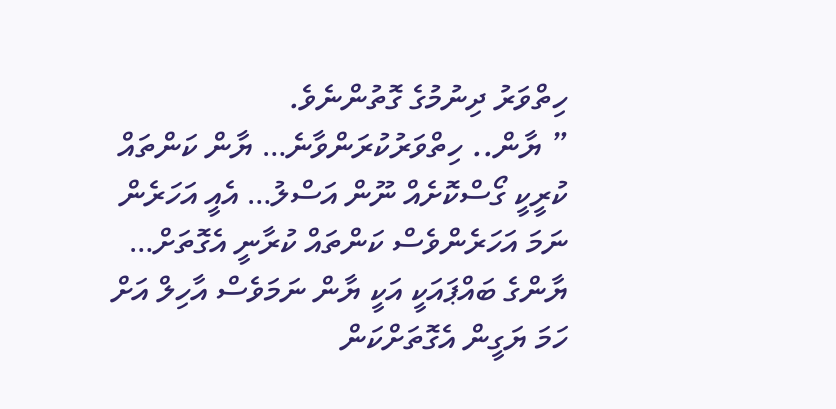ހިތްވަރު ދިނުމުގެ ގޮތުންނެވެ.
” ޔާން.. ހިތްވަރުކުރަންވާނެ… ޔާން ކަންތައް ކުރީކީ ގޯސްކޮށެއް ނޫން އަސްލު… އެއީ އަހަރެން ނަމަ އަހަރެންވެސް ކަންތައް ކުރާނީ އެގޮތަށް… ޔާންގެ ބައްޕައަކީ އަކީ ޔާން ނަމަވެސް އާހިލް އަށް ހަމަ ޔަގީން އެގޮތަށްކަން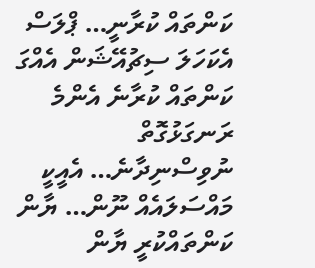ކަންތައް ކުރާނީ… ޕްލަސް އެކަހަލަ ސިޗުއޭޝަން އެއްގަ ކަންތައް ކުރާނެ އެންމެ ރަނގަޅުގޮތް ނުވިސްނިދާނެ… އެއީކީ މައްސަލައެއް ނޫން… ޔާން ކަންތައްކުރީ ޔާން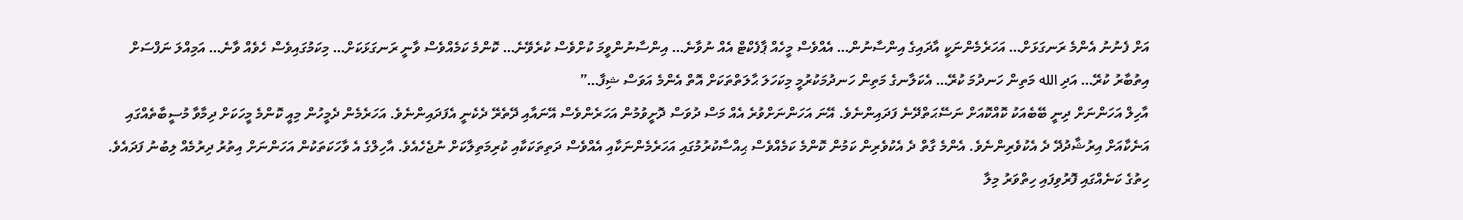އަށް ފެނުނު އެންމެ ރަނގަޅަށް… އަހަރެމެންނަކީ އާދައިގެ އިންސާނުން… އެއްވެސް މީހެއް ޕާފެކްޓް އެއް ނުވާނެ… އިންސާނުންވީމަ ކުށްވެސް ކުރެވޭނެ… ކޮންމެ ކަމެއްވެސް ވާނީ ރަނގަޅަކަށް… މިކަމުގައިވެސް ހެވެއް ވާނެ… އަމިއްލަ ނަފްސަށް އިތުބާރު ކުރޭ… އަދި الله މަތިން ހަނދުމަ ކުރޭ… އެކަލާނގެ މަތިން ހަނދުމަކުރުމީ މިކަހަލަ ޙާލަތްތަކަށް އޮތް އެންމެ އަވަސް ޝިފާ…”
އާހިލް އަހަންނަށް ދިނީ ބޭބެއަކު ކޮއްކޮއަށް ނަސޭޙަތްދޭނެ ފަދައިންނެވެ. އޭނަ އަހަންނަށްވުރެ އެއް މަސް ދުވަސް ދޮށީވުމުން އަހަރެންވެސް އޭނައާއި ދޭތެރޭ ދެކެނީ އެފަދައިންނެވެ. އަހަރެމެން ދެމީހުން މިއީ ކޮންމެ މީހަކަށް ދިމާވާ މުސީބާތެއްގައި އަނެކާއަށް އިރުޝާދުދޭ ދެ އެކުވެރިންނެވެ. އެންމެ ގާތް ދެ އެކުވެރިން ކަމުން ކޮންމެ ކަމެއްވެސް ޙިއްސާކުރުމުގައި އަހަރެމެންނަކާއި އެއްވެސް ދަތިތަކަކާއި ކުރިމަތިލާކަށް ނުޖެހެއެވެ. އާހިލްގެ އެ ވާހަކަތަކުން އަހަންނަށް އިތުރު ދިރުމެއް ލިބުނު ފަދައެވެ. ހިތުގެ ކަނެއްގައި ފޮރުވިފައި ހިތްވަރު މިލާ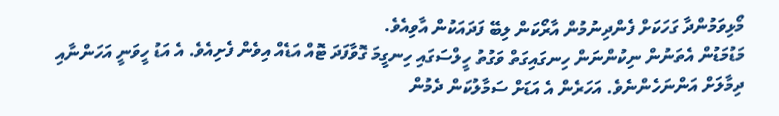މޯޅިވަމުންދާ ގަހަކަށް ފެންދިނުމުން އާރޯކަން ލިބޭ ފަދައަކުން އާވިއެވެ.
މަޑުމަޑުން އެތަނުން ނިކުންނަން ހިނގައިގަތް ވަގުތު ހީލްސަގައި ހިނގީމަ ގޮވާފަދަ ޓޮއް އަޑެއް އިވެން ފެށިއެވެ. އެ އަޑު ހީވަނީ އަހަންނާއި ދިމާލަށް އަންނަހެންނެވެ. އަހަރެން އެ އަޑަށް ސަމާލުކަން ދެމުން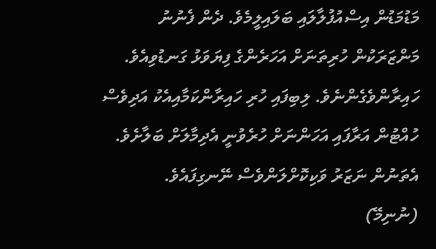މަޑުމަޑުން އިސްއުފުލާލައި ބަލައިލީމެވެ. ދެން ފެނުނު މަންޒަރަކުން ހުރިތަނަށް އަހަރެންގެ ފިޔަވަޅު ގަނޑުވިއެވެ. ހައިރާންވެގެންނެވެ. ލިބިފައި ހުރި ހައިރާންކަމާއިއެކު އަދިވެސް ހުއްޓުން އަރާފައި އަހަންނަށް ހުރެވުނީ އެދިމާލަށް ބަލާށެވެ. އެތަނުން ނަޒަރު ވަކިކޮށްލަންވެސް ނޭނގިފައެވެ.
(ނުނިމޭ)